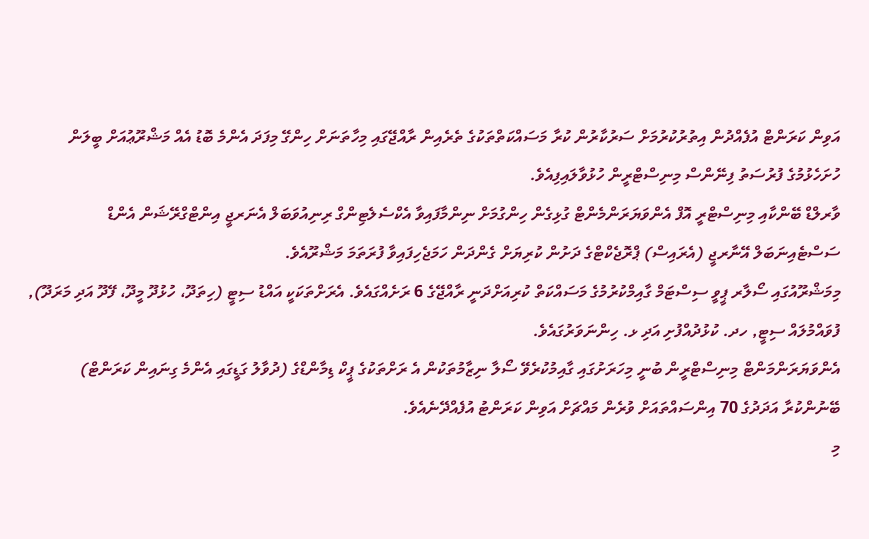އަވިން ކަރަންޓް އުފެއްދުން އިތުރުކުރުމަށް ސަރުކާރުން ކުރާ މަސައްކަތްތަކުގެ ތެރެއިން ރާއްޖޭގައި މިހާތަނަށް ހިންގޭ މިފަދަ އެންމެ ބޮޑު އެއް މަޝްރޫޢުއަށް ބީލަން ހުށަހެޅުމުގެ ފުރުސަތު ފިނޭންސް މިނިސްޓްރީން ހުޅުވާލައިފިއެވެ.
ވާރލްޑް ބޭންކާއި މިނިސްޓްރީ އޮފް އެންވަޔަރަންމެންޓް ގުޅިގެން ހިންގުމަށް ނިންމާފައިވާ އެކްސެލެޓިންގް ރިނިއުވަބަލް އެނަރޖީ އިންޓްގްރޭޝަން އެންޑް ސަސްޓެއިނަބަލް އޭނާރޖީ (އެރައިސް) ޕްރޮޖެކްޓްގެ ދަށުން ކުރިޔަށް ގެންދަން ހަމަޖެހިފައިވާ ފުރަތަމަ މަޝްރޫއެވެ.
މިމަޝްރޫއުގައި ސޯލާރ ޕީވީ ސިސްޓަމް ގާއިމްކުރުމުގެ މަސައްކަތް ކުރިއަށްދަނީ ރާއްޖޭގެ 6 ރަށެއްގައެވެ. އެރަށްތަކަކީ އައްޑު ސިޓީ (ހިތަދޫ، ހުޅުދޫ މީދޫ، ފޭދޫ އަދި މަރަދޫ), ފުވައްމުލައް ސިޓީ, ހދ. ކުޅުދުއްފުށި އަދި ޅ. ހިންނަވަރުގައެވެ.
އެންވަޔަރަންމަންޓް މިނިސްޓްރީން ބުނީ މިހަރަށުގައި ގާއިމުކުރެވޭ ސޯލާ ނިޒާމުތަކުން އެ ރަށްތަކުގެ ޕީކް ޑިމާންޑްގެ (ދުވާލު ގަޑީގައި އެންމެ ގިނައިން ކަރަންޓް) ބޭނުންކުރާ އަދަދުގެ 70 އިންސައްތައަށް ވުރެން މައްޗަށް އަވިން ކަރަންޓު އުފެއްދޭނެއެވެ.
މި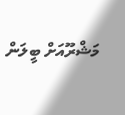މަޝްރޫއަށް ބީލަން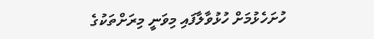ހުށަހެޅުމަށް ހުޅުވާލާފައި މިވަނީ މިރަށްތަކުގެ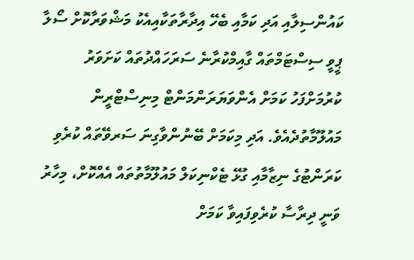ކައުންސިލާއި އަދި ކަމާއި ބެހޭ އިދާރާތަކާއިއެކު މަޝްވަރާކޮށް ސޯލާ ޕީވީ ސިސްޓަމްތައް ގާއިމްކުރާނެ ސަރަހައްދުތައް ކަށަވަރު ކުރުމަށްފަހު ކަމަށް އެންވަޔަރަންމަންޓް މިނިސްޓްރީން މައުލޫމާތުދެއެވެ. އަދި މިކަމަށް ބޭނުންވާގިނަ ސަރވޭތައް ކުރެވި ކަރަންޓުގެ ނިޒާމާއި ގުޅޭ ޓެކްނިކަލް މައުލޫމާތުތައް އެއްކޮށް، މިހާރު ވަނީ ދިރާސާ ކުރެވިފައިވާ ކަމަށް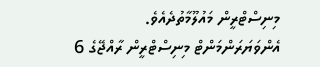މިނިސްޓްރީން މައުލޫމާތުދެއެވެ.
އެންވަޔަރަންމަންޓް މިނިސްޓްރީން ރާއްޖޭގެ 6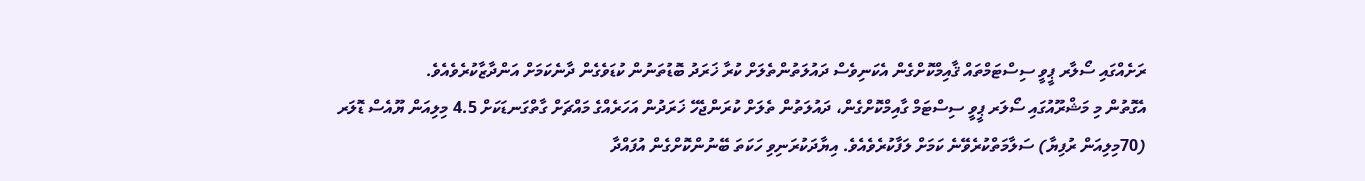ރަށެއްގައި ސޯލާރ ޕީވީ ސިސްޓަމްތައް ޤާއިމްކޮށްގެން އެކަނިވެސް ދައުލަތުންތެލަށް ކުރާ ޚަރަދު ބޮޑުތަނުން ކުޑަވެގެން ދާނެކަމަށް އަންދާޒާކުރެވެއެވެ.
އެގޮތުން މި މަޝްރޫއުގައި ސޯލަރ ޕީވީ ސިސްޓަމް ގާއިމްކޮށްގެން، ދައުލަތުން ތެލަށް ކުރަންޖެހޭ ޚަރަދުން އަހަރެއްގެ މައްޗަށް ގާތްގަނޑަކަށް 4.5 މިލިއަން ޔޫއެސް ޑޮލަރ (70މިލިއަން ރުފިޔާ) ސަލާމަތްކުރެވޭނެ ކަމަށް ލަފާކުރެވެއެވެ. އިޔާދަކުރަނިވި ހަކަތަ ބޭނުންކޮށްގެން އުފައްދާ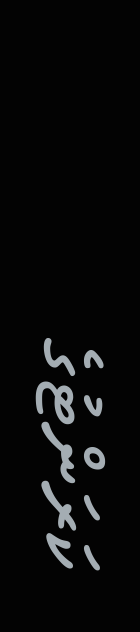ކަރަންޓުގެ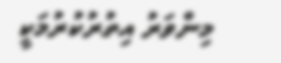މިންވަރު އިތުރުކުރުމަކީ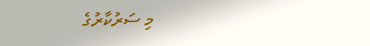މި ސަރުކާރުގެ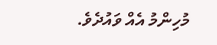މުހިންމު އެއް ވައުދެވެ.